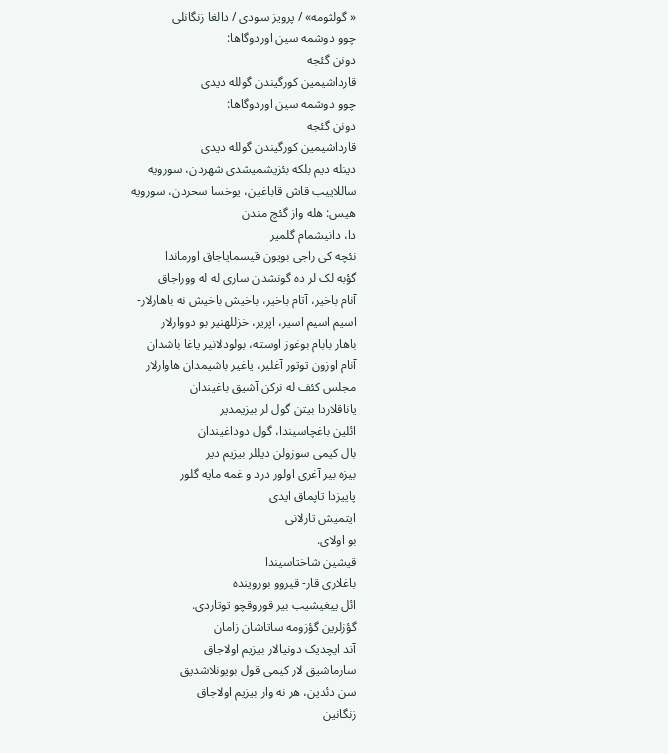« گولثومه» / پرویز سودی / دالغا زنگانلی
چوو دوشمه سین اوردوگاها:
دونن گئجه
قارداشیمین کورگیندن گولله دیدی
چوو دوشمه سین اوردوگاها:
دونن گئجه
قارداشیمین کورگیندن گولله دیدی
دینله دیم بلکه بئزیشمیشدی شهردن، سورویه
ساللاییب قاش قاباغین، یوخسا سحردن، سورویه
هیس: هله واز گئچ مندن
دا، دانیشمام گلمیر
نئچه کی راجی بویون قیسمایاجاق اورماندا
گؤبه لک لر ده گونشدن ساری له له ووراجاق
آنام باخیر، آتام باخیر، باخیش باخیش نه باهارلار-
اسیم اسیم اسیر، اپریر، خزللهنیر بو دووارلار
باهار بابام بوغوز اوسته، بولودلانیر یاغا باشدان
آنام اوزون توتور آغلیر، یاغیر باشیمدان هاوارلار
مجلس کئف له نرکن آشیق باغیندان
یاناقلاردا بیتن گول لر بیزیمدیر
ائلین باغچاسیندا، گول دوداغیندان
بال کیمی سوزولن دیللر بیزیم دیر
بیزه بیر آغری اولور درد و غمه مایه گلور
پاییزدا تاپماق ایدی
ایتمیش تارلانی
بو اولای.
قیشین شاختاسیندا
باغلاری قار- قیروو بوروینده
ائل ییغیشیب بیر قوروقچو توتاردی.
گؤزلرین گؤزومه ساتاشان زامان
آند ایچدیک دونیالار بیزیم اولاجاق
سارماشیق لار کیمی قول بویونلاشدیق
سن دئدین، هر نه وار بیزیم اولاجاق
زنگانین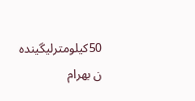50کیلومترلیگینده ن بهرام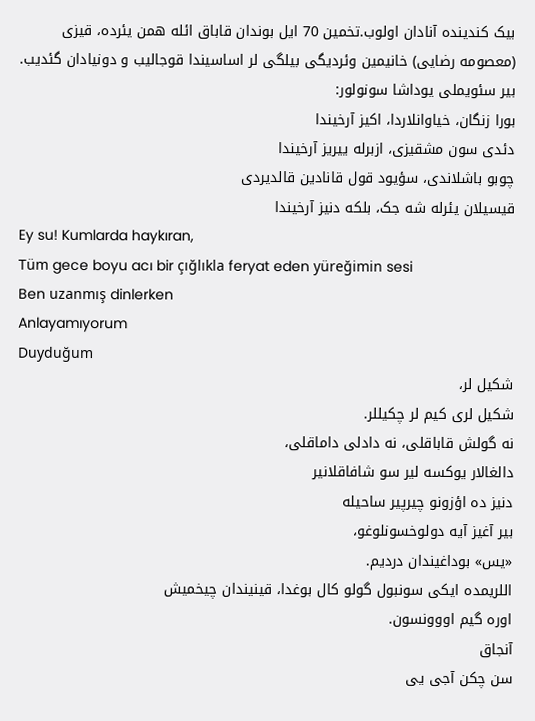بیک کندینده آنادان اولوب.تخمین 70 ایل بوندان قاباق ائله همن یئرده، قیزی (معصومه رضایی) خانیمین وئردیگی بیلگی لر اساسیندا قوجالیب و دونیادان گئدیب.
بیر سئویملی یوداشا سونولور:
بورا زنگان، خیاوانلاردا، اکیز آرخیندا
دئدی سون مشقیزی، ازبرله ییریز آرخیندا
چوبو باشلاندی، سؤیود قول قانادین قالدیردی
قیسیلان یئرله شه جک، بلکه دنیز آرخیندا
Ey su! Kumlarda haykıran,
Tüm gece boyu acı bir çığlıkla feryat eden yüreğimin sesi
Ben uzanmış dinlerken
Anlayamıyorum
Duyduğum
شکیل لر،
شکیل لری کیم لر چکیللر.
نه گولش قاباقلی، نه دادلی داماقلی،
دالغالار يوکسه لير سو شافاقلانير
دنيز ده اؤزونو چيرپير ساحيله
بیر آغیز آیه دولوخسونلوغو،
«یس» بوداغیندان دردیم.
اللریمده ایکی سونبول گولو کال بوغدا، قینیندان چیخمیش
اوره گیم اووونسون.
آنجاق
سن چکن آجی یی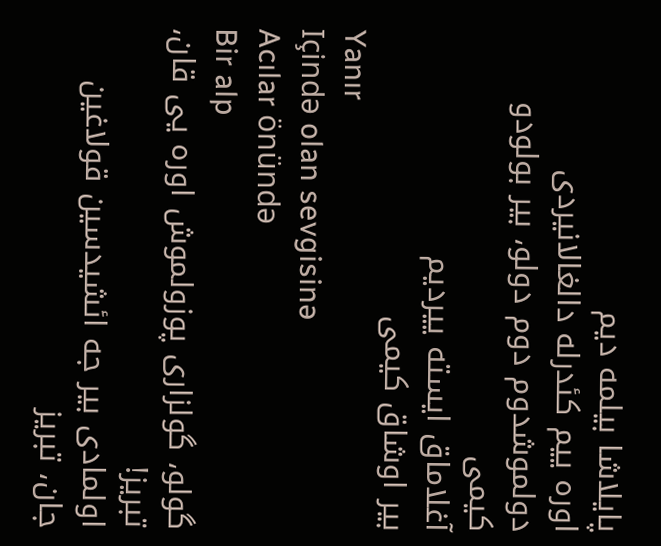پایلاشا بیلمه دیم
اوره ییم کئدرله دالغالانیردی
دولموشدوم دوم دولو، بیر بولودو کیمی
آغلاماق ایسته ییردیم
بیر اوشاق کیمی
Yanır
Içində olan sevgisinə
Acılar önündə
Bir alp
گولو، گولزاری پوزولموش اوره یی قان، تبریز!
اولمادی بیر جه ائشیدسین قولاغین جان، تبریز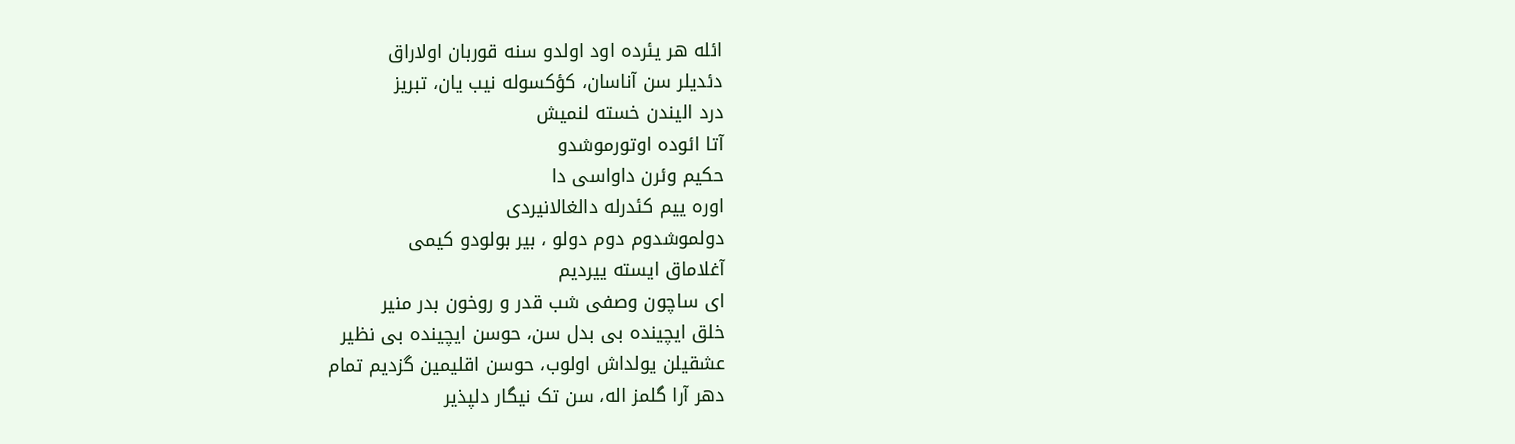ائله هر یئرده اود اولدو سنه قوربان اولاراق
دئدیلر سن آناسان، کؤکسوله نیب یان، تبریز
درد الیندن خسته لنمیش
آتا ائوده اوتورموشدو
حکیم وئرن داواسی دا
اوره ییم کئدرله دالغالانیردی
دولموشدوم دوم دولو ، بیر بولودو کیمی
آغلاماق ایسته ییردیم
ای ساچون وصفی شب قدر و روخون بدر منیر
خلق ایچینده بی بدل سن، حوسن ایچینده بی نظیر
عشقیلن یولداش اولوب، حوسن اقلیمین گزدیم تمام
دهر آرا گلمز اله، سن تک نیگار دلپذیر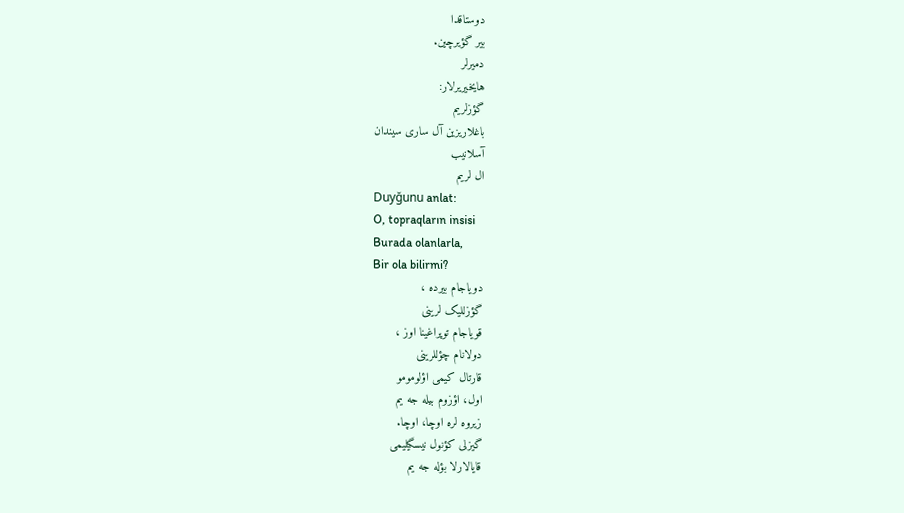دوستاقدا
بیر گؤیرچین.
دمیرلر
هایخیریرلار:
گؤزلریم
باغلاریزین آل ساری سیندان
آسلانیب
ال لریم
Duyğunu anlat:
O, topraqların insisi
Burada olanlarla,
Bir ola bilirmi?
دویاجام بیرده ،
گؤزللیک لرینی
قویاجام توپراغینا اوز ،
دولانام چؤللرینی
قارتال کیمی اؤلومومو
اول، اؤزوم بیله جه یم
زیروه لره اوچا، اوچا.
گیزلی کؤنول نیسگیلیمی
قایالارلا بؤله جه یم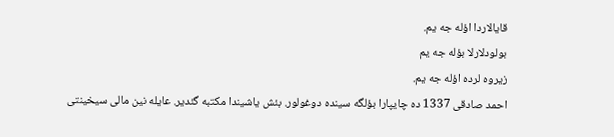قایالاردا اؤله جه یم.
بولودلارلا بؤله جه یم
زیروه لرده اؤله جه یم.
احمد صادقی 1337 ده چایپارا بؤلگه سینده دوغولور. بئش یاشیندا مکتبه گئدیر. عایله نین مالی سیخینتی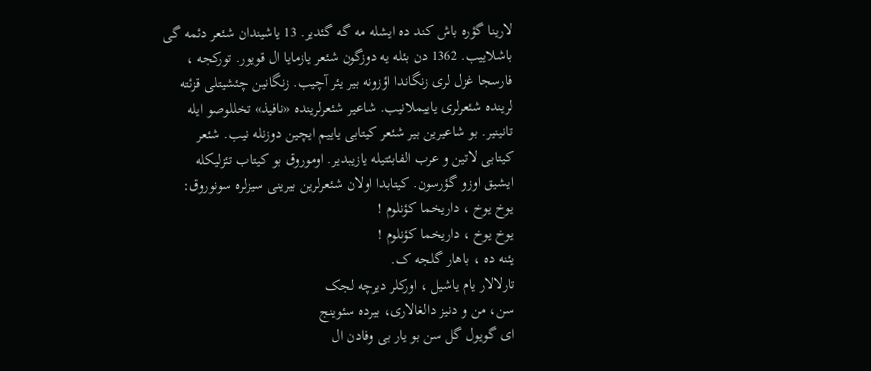لارینا گؤره باش کند ده ایشله مه گه گئدیر. 13 یاشیندان شئعر دئمه گی باشلاییب. 1362 دن بئله یه دوزگون شئعر یازمایا ال قویور. تورکجه ، فارسجا غزل لری زنگاندا اؤزونه بیر یئر آچیب. زنگانین چئشیتلی قزئته لرینده شئعرلری یاییملانیب. شاعیر شئعرلرینده «نافیذ» تخللوصو ایله تانینیر. بو شاعیرین بیر شئعر کیتابی یاییم ایچین دوزنله نیب. شئعر کیتابی لاتین و عرب الفابئتیله یازیبدیر. اوموروق بو کیتاب تئزلیکله ایشیق اوزو گؤرسون. کیتابدا اولان شئعرلرین بیرینی سیزلره سونوروق:
یوخ یوخ ، داریخما کؤنلوم !
یوخ یوخ ، داریخما کؤنلوم !
یئنه ده ، باهار گلجه ک.
تارلالار یام یاشیل ، اورکلر دیرچه لجک
سن، من و دنیز دالغالاری، بیرده سئوینج
ای گویول گل سن بو یار بی وفادن ال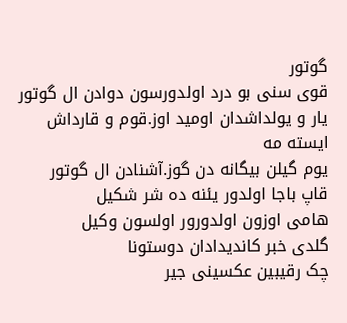گوتور
قوی سنی بو درد اولدورسون دوادن ال گوتور
یار و یولداشدان اومید اوز.قوم و قارداش ایسته مه
یوم گیلن بیگانه دن گوز.آشنادن ال گوتور
قاپ باجا اولدور يئنه ده شر شکيل
هامی اوزون اولدورور اولسون وکيل
گلدی خبر کانديدادان دوستونا
چک رقيبين عکسينی جير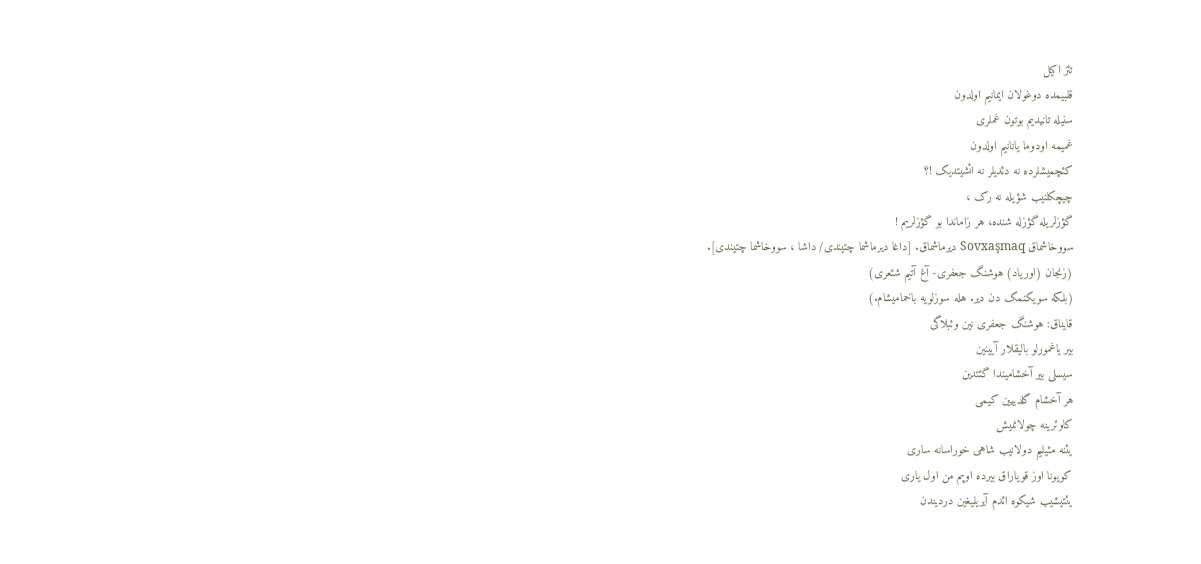تئز اکيل
قلبیمده دوغولان ایمانیم اولدون
سنیله تانیدیم بوتون غملری
غمیمه اودوما یانانیم اولدون
کئچمیشلرده نه دئدیلر نه ائشیتدیک !؟
چیچکلنیب شؤیله نه رک ،
گؤزلریله گؤزله شنده، هر زاماندا بو گؤزلریم !
سووخاشماق Sovxaşmaq دیرماشماق. [داغا دیرماشما چتیندی/ داشا ، سووخاشما چتیندی].
(زنجان (اوریاد) هوشنگ جعفری- آغ آتیم شئعری)
(بلکه سویکنمک دن دیر. هله سوزلویه باخمامیشام.)
قایناق: هوشنگ جعفری نین وئبلاگی
بیر یاغمورلو بالیقلار آیینین
سیسلی بیر آخشامیندا گئتدین
هر آخشام گلدییین کیمی
کاوئرینه چولانمیش
یئنه مئیلیم دولانیب شاهی خوراسانه ساری
کویونا اوز قویاراق بیرده اوپم من اول یاری
یئتیشیب شیکوه ائدم آیریلیغین دردیندن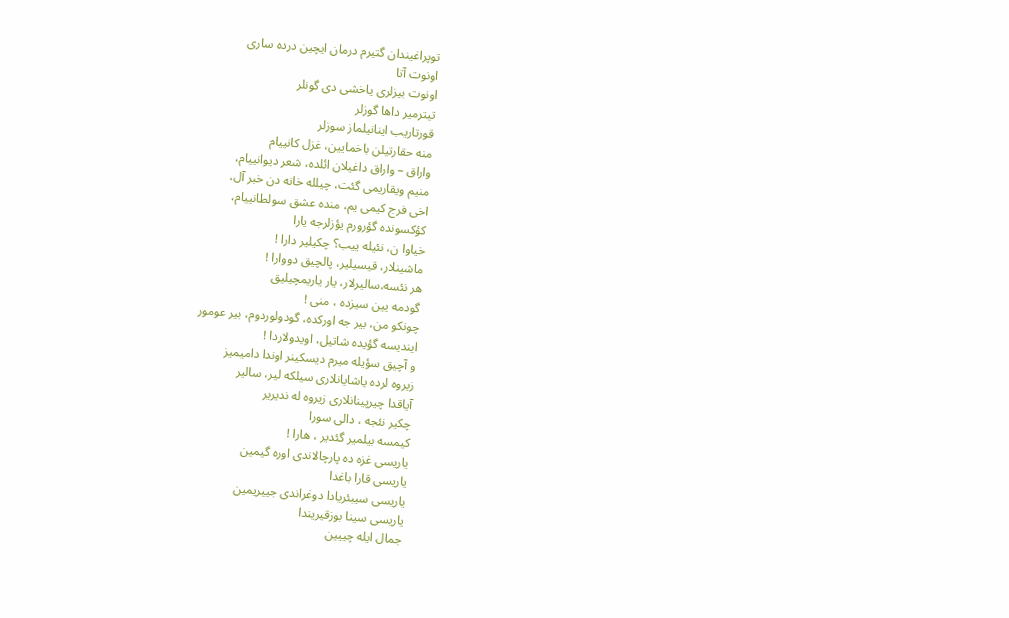توپراغیندان گتیرم درمان ایچین درده ساری
اونوت آتا
اونوت بیزلری یاخشی دی گونلر
تیترمیر داها گوزلر
قورتاریب اینانیلماز سوزلر
منه حقارتیلن باخمایین، غزل کانییام
واراق – واراق داغیلان ائلده، شعر دیوانییام،
منیم ویقاریمی گئت، چیلله خانه دن خبر آل،
اخی فرج کیمی یم، منده عشق سولطانییام،
کؤکسونده گؤرورم یؤزلرجه یارا
خیاوا ن، نئیله ییب؟ چکیلیر دارا !
ماشینلار، قیسیلیر، پالچیق دووارا !
هر نئسه،سالیرلار، یار یاریمچیلیق
گودمه یین سیزده ، منی !
چونکو من، بیر جه اورکده، گودولوردوم، بیر عومور
ایندیسه گؤیده شاتیل، اویدولاردا !
و آچیق سؤیله میرم دیسکینر اوندا دامیمیز
زیروه لرده یاشایانلاری سیلکه لیر، سالیر
آیاقدا چیرپینانلاری زیروه له ندیریر
چکیر نئجه ، دالی سورا
کیمسه بیلمیر گئدیر ، هارا !
یاریسی غزه ده پارچالاندی اوره گیمین
یاریسی قارا باغدا
یاریسی سیبئریادا دوغراندی جییریمین
یاریسی سینا بوزقیریندا
جمال ایله چییین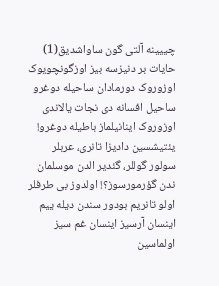چییینه آلتی گون ساواشدیق(1)
حایات بر دنیزسه بیز اوزگونچویوک
اوزوروک دورمادان ساحیله دوغرو
ساحیل افسانه دی نجات یالاندی
اوزوروک اینانیلماز باطیله دوغرو!
یئتیشسین دادیزا تانری، عربلر
سولور گوللر، گئدیر الدن موسلمان
ندن گؤرمورسوز؟! اولدوز بی طرفلر
اولو تانریم بودور سندن دیله ییم
اینسان آرسیز اینسان غم سیز اولماسین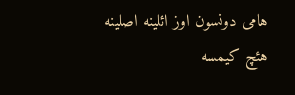هامی دونسون اوز ائلینه اصلینه
هئچ کیمسه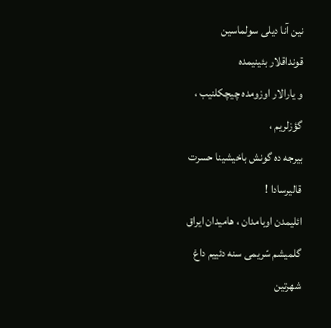نین آنا دیلی سولماسین
قونداقلار بئینیمده
و یارالار اوزومده چیچکلنیب ،
گؤزلریم ،
بیرجه ده گونش باخیشینا حسرت
قالیرسادا !
ائلیمدن اوبامدان ، هامیدان ایراق
گلمیشم سّریمی سنه دئییم داغ
شهرتین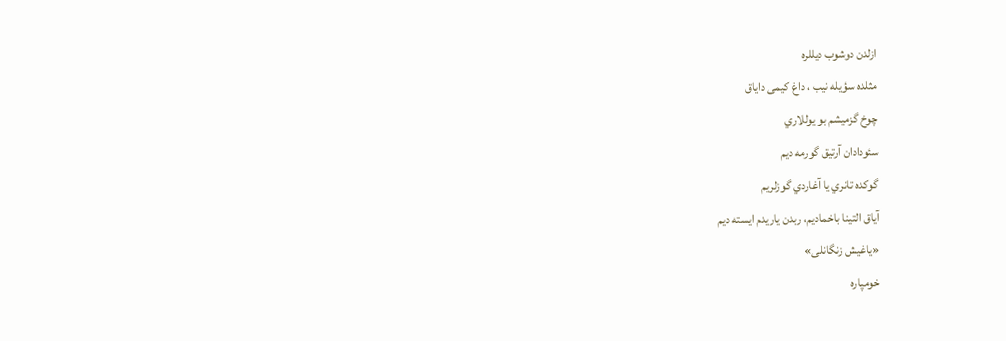ازلدن دوشوب دیللره
مثلده سؤیله نیب ، داغ کیمی دایاق
چوخ گزمیشم بو يوللاري
سئودادان آرتیق گورمه ديم
گوكده تانري یا آغاردي گوزلريم
آياق التینا باخماديم، ربدن ياریدم ايسته ديم
«یاغیش زنگانلی»
خومپاره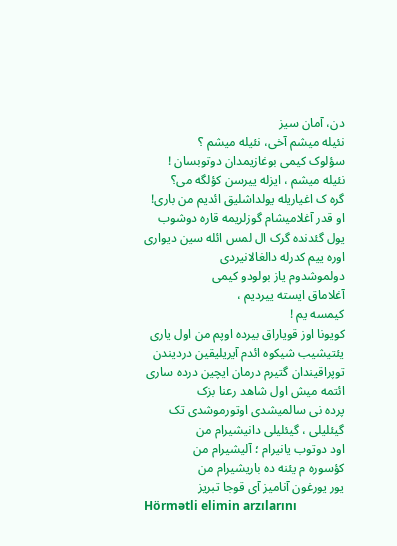دن، آمان سیز
نئیله میشم آخی، نئیله میشم ؟
سؤلوک کیمی بوغازیمدان دوتوبسان !
نئیله میشم ، ایزله ییرسن کؤلگه می؟
گره ک اغیاریله یولداشلیق ائدیم من باری!
او قدر آغلامیشام گوزلریمه قاره دوشوب
یول گئدنده گرک ال لمس ائله سین دیواری
اوره ییم کدرله دالغالانیردی
دولموشدوم یاز بولودو کیمی
آغلاماق ایسته ییردیم ،
کیمسه یم !
کویونا اوز قویاراق بیرده اوپم من اول یاری
یئتیشیب شیکوه ائدم آیریلیقین دردیندن
توپراقیندان گتیرم درمان ایچین درده ساری
ائتمه میش اول شاهد رعنا بزک
پرده نی سالمیشدی اوتورموشدی تک
گیئلیلی ، گیئلیلی دانیشیرام من
اود دوتوب یانیرام ؛ آلیشیرام من
کؤسوره م یئنه ده باریشیرام من
یور یورغون آنامیز آی قوجا تبریز
Hörmətli elimin arzılarını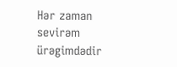Hər zaman sevirəm ürəgimdədir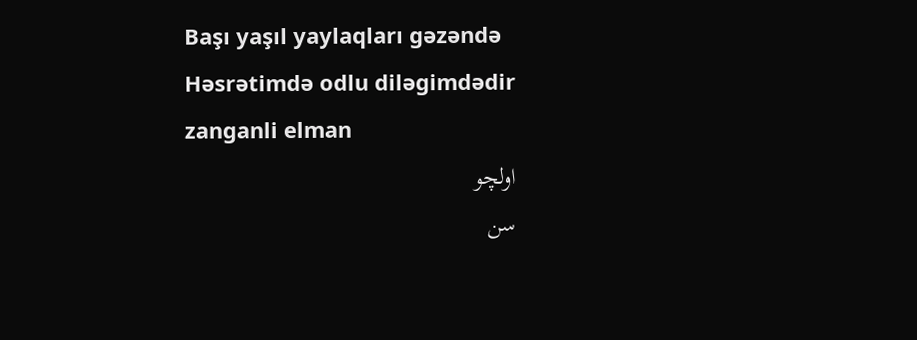Başı yaşıl yaylaqları gəzəndə
Həsrətimdə odlu diləgimdədir
zanganli elman
اولچو
سن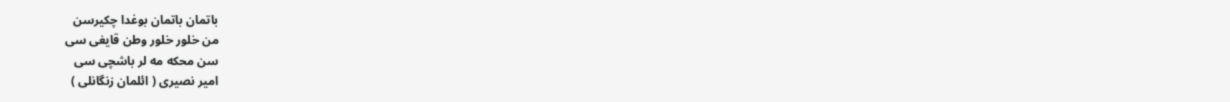باتمان باتمان بوغدا چکيرسن
من خلور خلور وطن قايغی سی
سن محکه مه لر باشچی سی
امير نصيری ( ائلمان زنگانلی )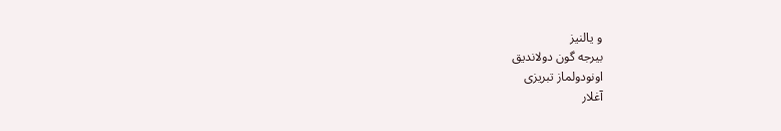و یالنیز
بیرجه گون دولاندیق
اونودولماز تبریزی
آغلار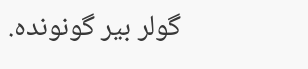گولر بیر گونونده.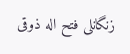زنگانلی فتح اله ذوقی